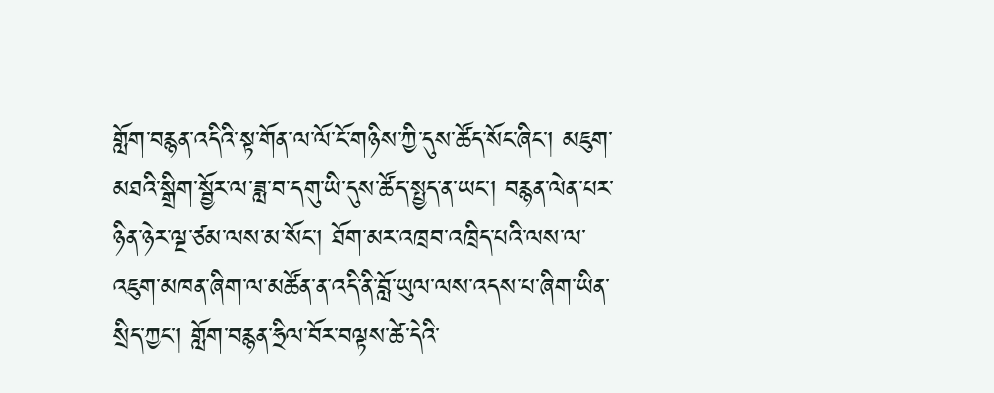གློག་བརྙན་འདིའི་སྟ་གོན་ལ་ལོ་ངོ་གཉིས་ཀྱི་དུས་ཚོད་སོང་ཞིང་། མཇུག་མཐའི་སྒྲིག་སྦྱོར་ལ་ཟླ་བ་དགུ་ཡི་དུས་ཚོད་སྤྱད་ན་ཡང་། བརྙན་ལེན་པར་ཉིན་ཉེར་ལྔ་ཙམ་ལས་མ་སོང་། ཐོག་མར་འཁྲབ་འཁྲིད་པའི་ལས་ལ་འཇུག་མཁན་ཞིག་ལ་མཚོན་ན་འདི་ནི་བློ་ཡུལ་ལས་འདས་པ་ཞིག་ཡིན་སྲིད་ཀྱང་། གློག་བརྙན་ཧྲིལ་བོར་བལྟས་ཚེ་དེའི་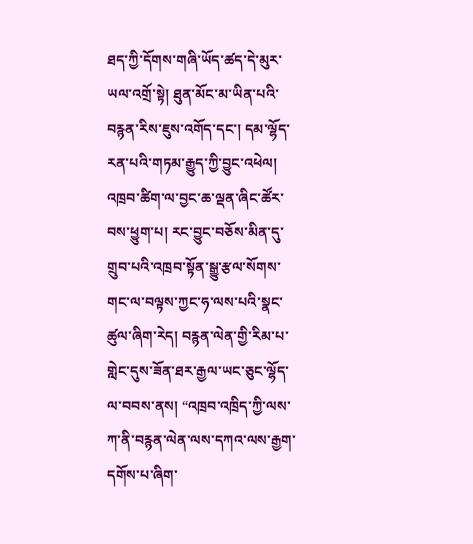ཐད་ཀྱི་དོགས་གཞི་ཡོད་ཚད་དེ་མུར་ཡལ་འགྲོ་སྟེ། ཐུན་མོང་མ་ཡིན་པའི་བརྙན་རིས་ཇུས་འགོད་དང་། དམ་ལྷོད་རན་པའི་གཏམ་རྒྱུད་ཀྱི་བྱུང་འཕེལ། འཁྲབ་ཚིག་ལ་བྱང་ཆ་ལྡན་ཞིང་ཚོར་བས་ཕྱུག་པ། རང་བྱུང་བཅོས་མིན་དུ་གྲུབ་པའི་འཁྲབ་སྟོན་སྒྱུ་རྩལ་སོགས་གང་ལ་བལྟས་ཀྱང་ཧ་ལས་པའི་སྣང་ཚུལ་ཞིག་རེད། བརྙན་ལེན་གྱི་རིམ་པ་གླེང་དུས་ཟོན་ཐར་རྒྱལ་ཡང་ཅུང་ལྷོད་ལ་བབས་ནས། “འཁྲབ་འཁྲིད་ཀྱི་ལས་ཀ་ནི་བརྙན་ལེན་ལས་དཀའ་ལས་རྒྱག་དགོས་པ་ཞིག་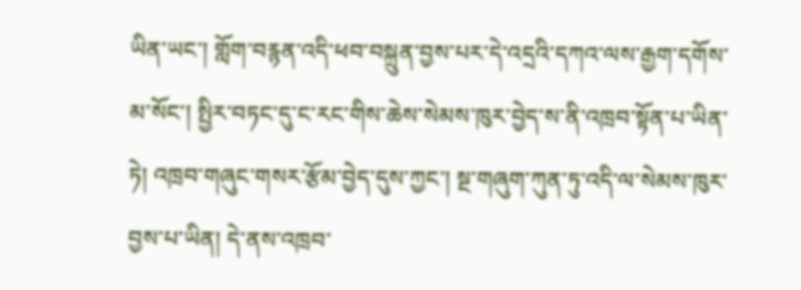ཡིན་ཡང་། གློག་བརྙན་འདི་ཕབ་བསྐྲུན་བྱས་པར་དེ་འདྲའི་དཀའ་ལས་རྒྱག་དགོས་མ་སོང་། སྤྱིར་བཏང་དུ་ང་རང་གིས་ཆེས་སེམས་ཁུར་བྱེད་ས་ནི་འཁྲབ་སྟོན་པ་ཡིན་ཏེ། འཁྲབ་གཞུང་གསར་རྩོམ་བྱེད་དུས་ཀྱང་། སྔ་གཞུག་ཀུན་ཏུ་འདི་ལ་སེམས་ཁུར་བྱས་པ་ཡིན། དེ་ནས་འཁྲབ་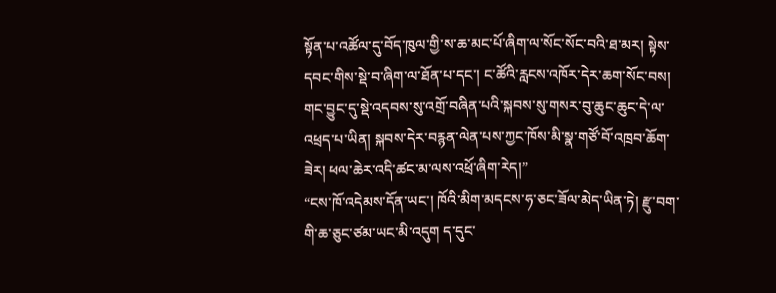སྟོན་པ་འཚོལ་དུ་བོད་ཁུལ་གྱི་ས་ཆ་མང་པོ་ཞིག་ལ་སོང་སོང་བའི་ཐ་མར། སྟེས་དབང་གིས་སྡེ་བ་ཞིག་ལ་ཐོན་པ་དང་། ང་ཚོའི་རླངས་འཁོར་དེར་ཆག་སོང་བས། གང་བྱུང་དུ་སྡེ་འདབས་སུ་འགྲོ་བཞིན་པའི་སྐབས་སུ་གསར་བུ་ཆུང་ཆུང་དེ་ལ་འཕྲད་པ་ཡིན། སྐབས་དེར་བརྙན་ལེན་པས་ཀྱང་ཁོས་མི་སྣ་གཙོ་བོ་འཁྲབ་ཆོག་ཟེར། ཕལ་ཆེར་འདི་ཚང་མ་ལས་འཕྲོ་ཞིག་རེད།”
“ངས་ཁོ་འདེམས་དོན་ཡང་། ཁོའི་མིག་མདངས་ཧ་ཅང་ཟོལ་མེད་ཡིན་ཏེ། རྫུ་བག་གི་ཆ་ཅུང་ཙམ་ཡང་མི་འདུག ད་དུང་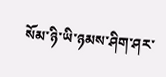སོམ་ཉི་ཡི་ཉམས་ཤིག་ཤར་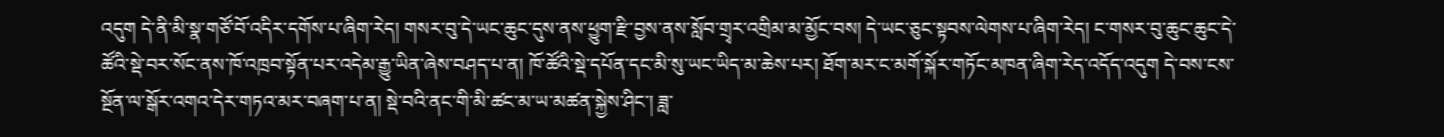འདུག དེ་ནི་མི་སྣ་གཙོ་བོ་འདིར་དགོས་པ་ཞིག་རེད། གསར་བུ་དེ་ཡང་ཆུང་དུས་ནས་ཕྱུག་རྫི་བྱས་ནས་སློབ་གྲྭར་འགྲིམ་མ་མྱོང་བས། དེ་ཡང་ཅུང་སྟབས་ལེགས་པ་ཞིག་རེད། ང་གསར་བུ་ཆུང་ཆུང་དེ་ཚོའི་སྡེ་བར་སོང་ནས་ཁོ་འཁྲབ་སྟོན་པར་འདེམ་རྒྱུ་ཡིན་ཞེས་བཤད་པ་ན། ཁོ་ཚོའི་སྡེ་དཔོན་དང་མི་སུ་ཡང་ཡིད་མ་ཆེས་པར། ཐོག་མར་ང་མགོ་སྐོར་གཏོང་མཁན་ཞིག་རེད་འདོད་འདུག དེ་བས་ངས་སྔོན་ལ་སྒོར་འགའ་དེར་གཏའ་མར་བཞག་པ་ན། སྡེ་བའི་ནང་གི་མི་ཚང་མ་ཡ་མཚན་སྐྱེས་ཤིང་། ཟླ་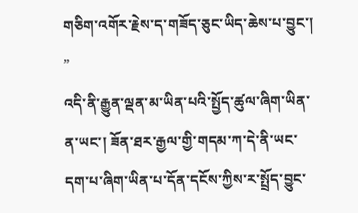གཅིག་འགོར་རྗེས་ད་གཟོད་ཅུང་ཡིད་ཆེས་པ་བྱུང་། ”
འདི་ནི་རྒྱུན་ལྡན་མ་ཡིན་པའི་སྤྱོད་ཚུལ་ཞིག་ཡིན་ན་ཡང་། ཟོན་ཐར་རྒྱལ་གྱི་གདམ་ཀ་དེ་ནི་ཡང་དག་པ་ཞིག་ཡིན་པ་དོན་དངོས་ཀྱིས་ར་སྤྲོད་བྱུང་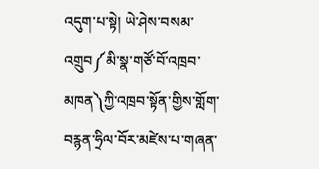འདུག་པ་སྟེ། ཡེ་ཤེས་བསམ་འགྲུབ༼མི་སྣ་གཙོ་བོ་འཁྲབ་མཁན༽ཀྱི་འཁྲབ་སྟོན་གྱིས་གློག་བརྙན་ཧྲིལ་བོར་མཛེས་པ་གཞན་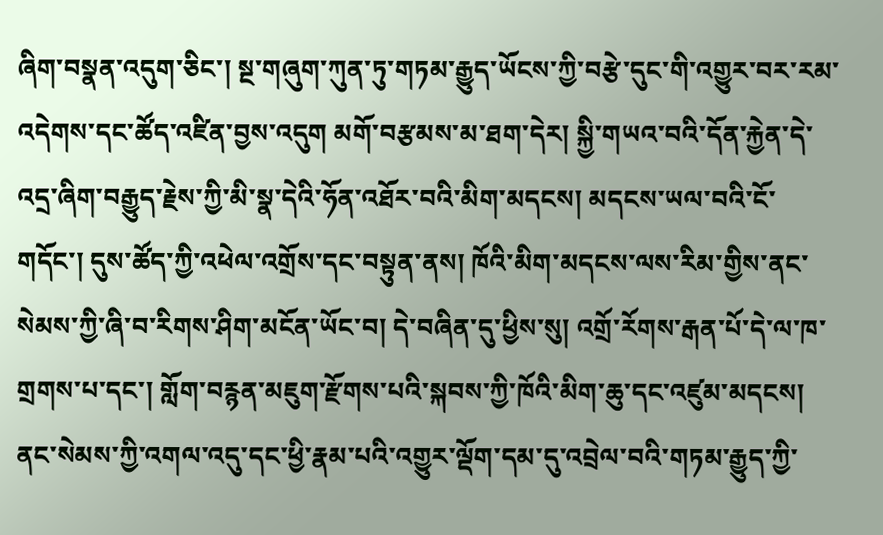ཞིག་བསྣན་འདུག་ཅིང་། སྔ་གཞུག་ཀུན་ཏུ་གཏམ་རྒྱུད་ཡོངས་ཀྱི་བརྩེ་དུང་གི་འགྱུར་བར་རམ་འདེགས་དང་ཚོད་འཛིན་བྱས་འདུག མགོ་བརྩམས་མ་ཐག་དེར། སྐྱི་གཡའ་བའི་དོན་རྐྱེན་དེ་འདྲ་ཞིག་བརྒྱུད་རྗེས་ཀྱི་མི་སྣ་དེའི་ཧོན་འཐོར་བའི་མིག་མདངས། མདངས་ཡལ་བའི་ངོ་གདོང་། དུས་ཚོད་ཀྱི་འཕེལ་འགྲོས་དང་བསྟུན་ནས། ཁོའི་མིག་མདངས་ལས་རིམ་གྱིས་ནང་སེམས་ཀྱི་ཞི་བ་རིགས་ཤིག་མངོན་ཡོང་བ། དེ་བཞིན་དུ་ཕྱིས་སུ། འགྲོ་རོགས་རྒན་པོ་དེ་ལ་ཁ་གྲགས་པ་དང་། གློག་བརྙན་མཇུག་རྫོགས་པའི་སྐབས་ཀྱི་ཁོའི་མིག་ཆུ་དང་འཛུམ་མདངས། ནང་སེམས་ཀྱི་འགལ་འདུ་དང་ཕྱི་རྣམ་པའི་འགྱུར་ལྡོག་དམ་དུ་འབྲེལ་བའི་གཏམ་རྒྱུད་ཀྱི་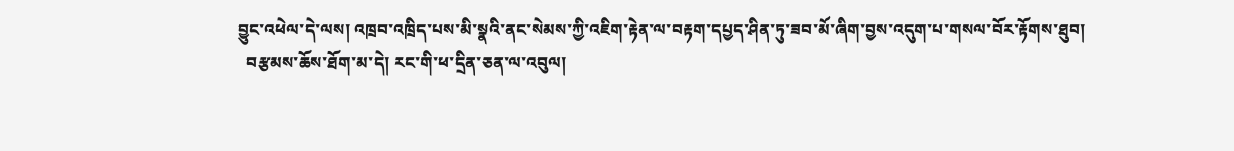བྱུང་འཕེལ་དེ་ལས། འཁྲབ་འཁྲིད་པས་མི་སྣའི་ནང་སེམས་ཀྱི་འཇིག་རྟེན་ལ་བརྟག་དཔྱད་ཤིན་ཏུ་ཟབ་མོ་ཞིག་བྱས་འདུག་པ་གསལ་བོར་རྟོགས་ཐུབ།
  བརྩམས་ཆོས་ཐོག་མ་དེ། རང་གི་ཕ་དྲིན་ཅན་ལ་འབུལ།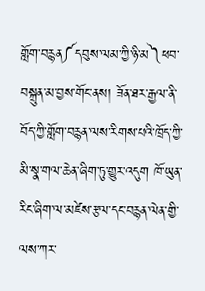གློག་བརྙན༼དབུས་ལམ་ཀྱི་ཉི་མ༽ཕབ་བསྐྲུན་མ་བྱས་གོང་ནས། ཟོན་ཐར་རྒྱལ་ནི་བོད་ཀྱི་གློག་བརྙན་ལས་རིགས་པའི་ཁྲོད་ཀྱི་མི་སྣ་གལ་ཆེན་ཞིག་ཏུ་གྱུར་འདུག ཁོ་ཡུན་རིང་ཞིག་ལ་མཛེས་རྩལ་དང་བརྙན་ལེན་གྱི་ལས་ཀར་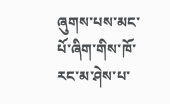ཞུགས་པས་མང་པོ་ཞིག་གིས་ཁོ་རང་མ་ཤེས་པ་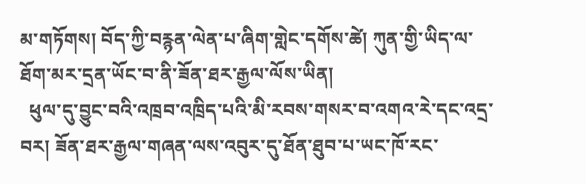མ་གཏོགས། བོད་ཀྱི་བརྙན་ལེན་པ་ཞིག་གླེང་དགོས་ཚེ། ཀུན་གྱི་ཡིད་ལ་ཐོག་མར་དྲན་ཡོང་བ་ནི་ཟོན་ཐར་རྒྱལ་ལོས་ཡིན།
  ཕུལ་དུ་བྱུང་བའི་འཁྲབ་འཁྲིད་པའི་མི་རབས་གསར་བ་འགའ་རེ་དང་འདྲ་བར། ཟོན་ཐར་རྒྱལ་གཞན་ལས་འབུར་དུ་ཐོན་ཐུབ་པ་ཡང་ཁོ་རང་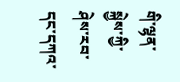གི་ལྷན་སྐྱེས་ཀྱི་ཤེས་རབ་དང་དཀའ་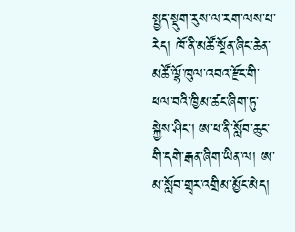སྤྱད་སྡུག་རུས་ལ་རག་ལས་པ་རེད། ཁོ་ནི་མཚོ་སྔོན་ཞིང་ཆེན་མཚོ་ལྷོ་ཁུལ་འབའ་རྫོང་གི་ཕལ་བའི་ཁྱིམ་ཚང་ཞིག་ཏུ་སྐྱེས་ཤིང་། ཨ་ཕ་ནི་སློབ་ཆུང་གི་དགེ་རྒན་ཞིག་ཡིན་ལ། ཨ་མ་སློབ་གྲྭར་འགྲིམ་མྱོང་མེད།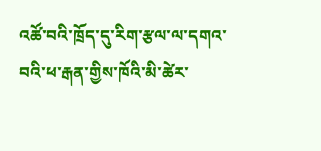འཚོ་བའི་ཁྲོད་དུ་རིག་རྩལ་ལ་དགའ་བའི་ཕ་རྒན་གྱིས་ཁོའི་མི་ཚེར་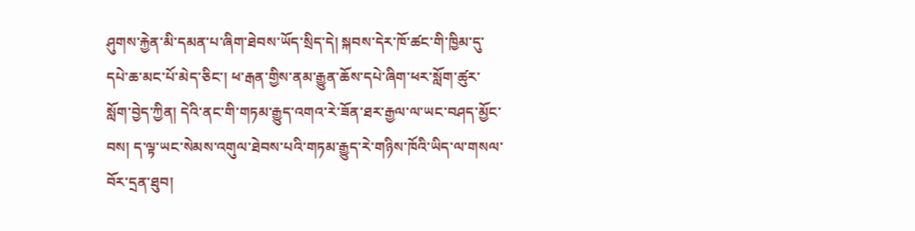ཤུགས་རྐྱེན་མི་དམན་པ་ཞིག་ཐེབས་ཡོད་སྲིད་དེ། སྐབས་དེར་ཁོ་ཚང་གི་ཁྱིམ་དུ་དཔེ་ཆ་མང་པོ་མེད་ཅིང་། ཕ་རྒན་གྱིས་ནམ་རྒྱུན་ཆོས་དཔེ་ཞིག་ཕར་སློག་ཚུར་སློག་བྱེད་ཀྱིན། དེའི་ནང་གི་གཏམ་རྒྱུད་འགའ་རེ་ཟོན་ཐར་རྒྱལ་ལ་ཡང་བཤད་མྱོང་བས། ད་ལྟ་ཡང་སེམས་འགུལ་ཐེབས་པའི་གཏམ་རྒྱུད་རེ་གཉིས་ཁོའི་ཡིད་ལ་གསལ་བོར་དྲན་ཐུབ།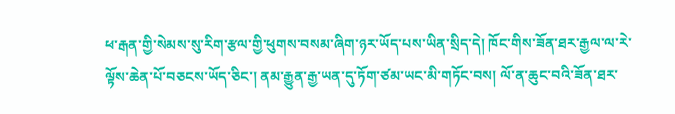ཕ་རྒན་གྱི་སེམས་སུ་རིག་རྩལ་གྱི་ཕུགས་བསམ་ཞིག་ཉར་ཡོད་པས་ཡིན་སྲིད་དེ། ཁོང་གིས་ཟོན་ཐར་རྒྱལ་ལ་རེ་ལྟོས་ཆེན་པོ་བཅངས་ཡོད་ཅིང་། ནམ་རྒྱུན་རྒྱ་ཡན་དུ་ཏོག་ཙམ་ཡང་མི་གཏོང་བས། ལོ་ན་ཆུང་བའི་ཟོན་ཐར་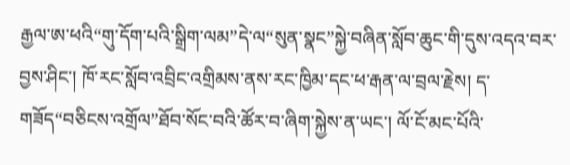རྒྱལ་ཨ་ཕའི“གུ་དོག་པའི་སྒྲིག་ལམ”དེ་ལ“སུན་སྣང”སྐྱེ་བཞིན་སློབ་ཆུང་གི་དུས་འདའ་བར་བྱས་ཤིང་། ཁོ་རང་སློབ་འབྲིང་འགྲིམས་ནས་རང་ཁྱིམ་དང་ཕ་རྒན་ལ་བྲལ་རྗེས། ད་གཟོད“བཅིངས་འགྲོལ”ཐོབ་སོང་བའི་ཚོར་བ་ཞིག་སྐྱེས་ན་ཡང་། ལོ་ངོ་མང་པོའི་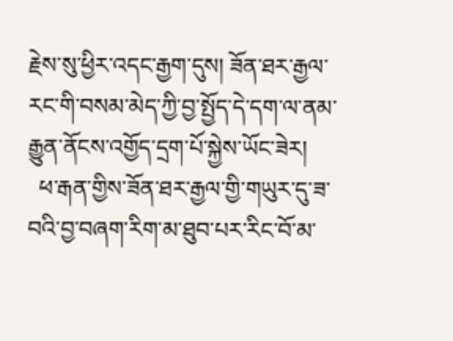རྗེས་སུ་ཕྱིར་འདང་རྒྱག་དུས། ཟོན་ཐར་རྒྱལ་རང་གི་བསམ་མེད་ཀྱི་བྱ་སྤྱོད་དེ་དག་ལ་ནམ་རྒྱུན་ནོངས་འགྱོད་དྲག་པོ་སྐྱེས་ཡོང་ཟེར།
  ཕ་རྒན་གྱིས་ཟོན་ཐར་རྒྱལ་གྱི་གཡུར་དུ་ཟ་བའི་བྱ་བཞག་རིག་མ་ཐུབ་པར་རིང་བོ་མ་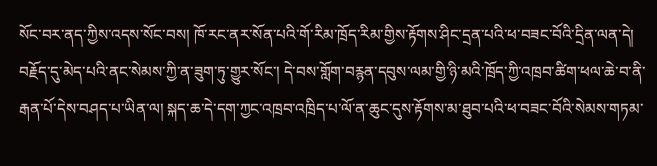སོང་བར་ནད་ཀྱིས་འདས་སོང་བས། ཁོ་རང་ནར་སོན་པའི་གོ་རིམ་ཁྲོད་རིམ་གྱིས་རྟོགས་ཤིང་དྲན་པའི་ཕ་བཟང་བོའི་དྲིན་ལན་དེ། བརྗོད་དུ་མེད་པའི་ནང་སེམས་ཀྱི་ན་ཟུག་ཏུ་གྱུར་སོང་། དེ་བས་གློག་བརྙན་དབུས་ལམ་གྱི་ཉི་མའི་ཁྲོད་ཀྱི་འཁྲབ་ཚིག་ཕལ་ཆེ་བ་ནི་རྒན་པོ་དེས་བཤད་པ་ཡིན་ལ། སྐད་ཆ་དེ་དག་ཀྱང་འཁྲབ་འཁྲིད་པ་ལོ་ན་ཆུང་དུས་རྟོགས་མ་ཐུབ་པའི་ཕ་བཟང་བོའི་སེམས་གཏམ་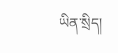ཡིན་སྲིད།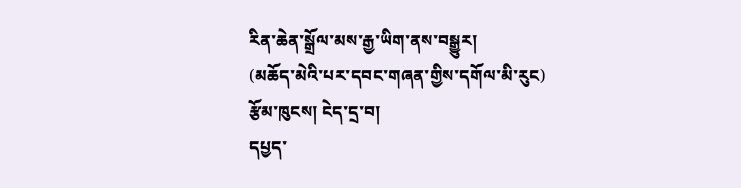རིན་ཆེན་སྒྲོལ་མས་རྒྱ་ཡིག་ནས་བསྒྱུར།
(མཆོད་མེའི་པར་དབང་གཞན་གྱིས་དགོལ་མི་རུང)
རྩོམ་ཁུངས། ངེད་དྲ་བ།
དཔྱད་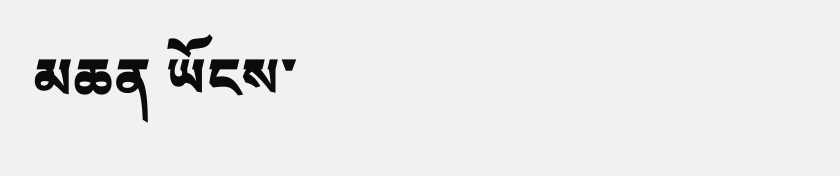མཆན ཡོངས་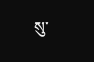སུ་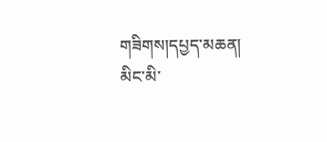གཟིགས།དཔྱད་མཆན།
མིང་མི་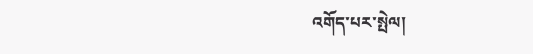འགོད་པར་སྤེལ།